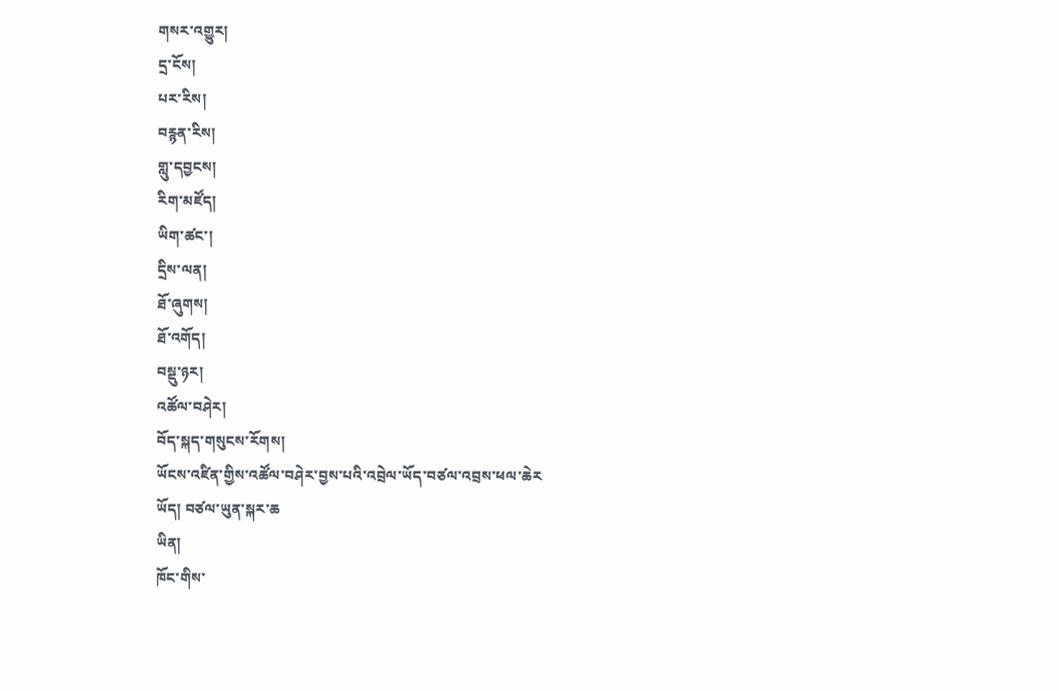གསར་འགྱུར།
དྲ་ངོས།
པར་རིས།
བརྙན་རིས།
གླུ་དབྱངས།
རིག་མཛོད།
ཡིག་ཚང་།
དྲིས་ལན།
ཐོ་ཞུགས།
ཐོ་འགོད།
བསྡུ་ཉར།
འཚོལ་བཤེར།
བོད་སྐད་གསུངས་རོགས།
ཡོངས་འཛིན་གྱིས་འཚོལ་བཤེར་བྱས་པའི་འབྲེལ་ཡོད་བཙལ་འབྲས་ཕལ་ཆེར
ཡོད། བཙལ་ཡུན་སྐར་ཆ
ཡིན།
ཁོང་གིས་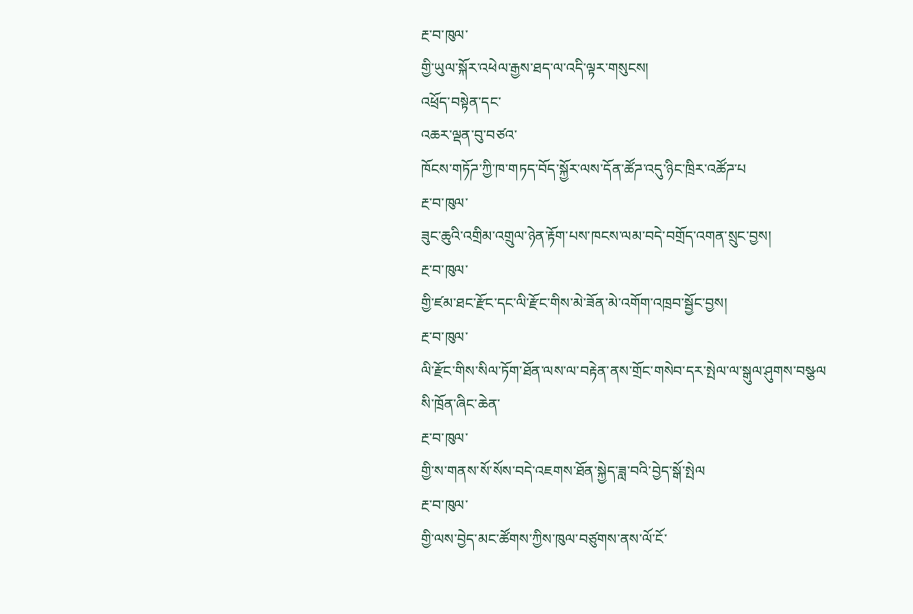རྔ་བ་ཁུལ་
གྱི་ཡུལ་སྐོར་འཕེལ་རྒྱས་ཐད་ལ་འདི་ལྟར་གསུངས།
འཕྲོད་བསྟེན་དང་
འཆར་ལྡན་བུ་བཙའ་
ཁོངས་གཏོཌ་ཀྱི་ཁ་གཏད་བོད་སྐྱོར་ལས་དོན་ཚོཌ་འདུ་ཉིང་ཁྲིར་འཚོཌ་པ
རྔ་བ་ཁུལ་
ཟུང་ཆུའི་འགྲིམ་འགྲུལ་ཉེན་རྟོག་པས་ཁངས་ལམ་བདེ་བགྲོད་འགན་སྲུང་བྱས།
རྔ་བ་ཁུལ་
གྱི་ཛམ་ཐང་རྫོང་དང་ལི་རྫོང་གིས་མེ་ཟོན་མེ་འགོག་འཁྲབ་སྦྱོང་བྱས།
རྔ་བ་ཁུལ་
ལི་རྫོང་གིས་སིལ་ཏོག་ཐོན་ལས་ལ་བརྟེན་ནས་གྲོང་གསེབ་དར་སྤེལ་ལ་སྒུལ་ཤུགས་བསྩལ
སི་ཁྲོན་ཞིང་ཆེན་
རྔ་བ་ཁུལ་
གྱི་ས་གནས་སོ་སོས་བདེ་འཇགས་ཐོན་སྐྱེད་ཟླ་བའི་བྱེད་སྒོ་སྤེལ
རྔ་བ་ཁུལ་
གྱི་ལས་བྱེད་མང་ཚོགས་ཀྱིས་ཁུལ་བཙུགས་ནས་ལོ་ངོ་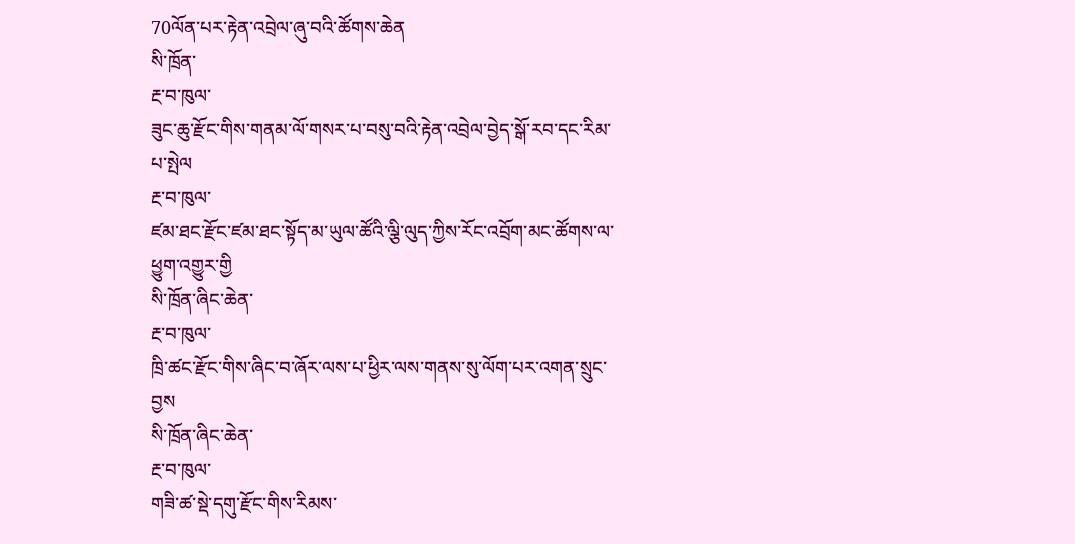70ལོན་པར་རྟེན་འབྲེལ་ཞུ་བའི་ཚོགས་ཆེན
སི་ཁྲོན་
རྔ་བ་ཁུལ་
ཟུང་ཆུ་རྫོང་གིས་གནམ་ལོ་གསར་པ་བསུ་བའི་རྟེན་འབྲེལ་བྱེད་སྒོ་རབ་དང་རིམ་པ་སྤེལ
རྔ་བ་ཁུལ་
ཛམ་ཐང་རྫོང་ཛམ་ཐང་སྟོད་མ་ཡུལ་ཚོའི་ལྕི་ལུད་ཀྱིས་རོང་འབྲོག་མང་ཚོགས་ལ་ཕྱུག་འགྱུར་གྱི
སི་ཁྲོན་ཞིང་ཆེན་
རྔ་བ་ཁུལ་
ཁྲི་ཚང་རྫོང་གིས་ཞིང་བ་ཞོར་ལས་པ་ཕྱིར་ལས་གནས་སུ་ལོག་པར་འགན་སྲུང་བྱས
སི་ཁྲོན་ཞིང་ཆེན་
རྔ་བ་ཁུལ་
གཟི་ཚ་སྡེ་དགུ་རྫོང་གིས་རིམས་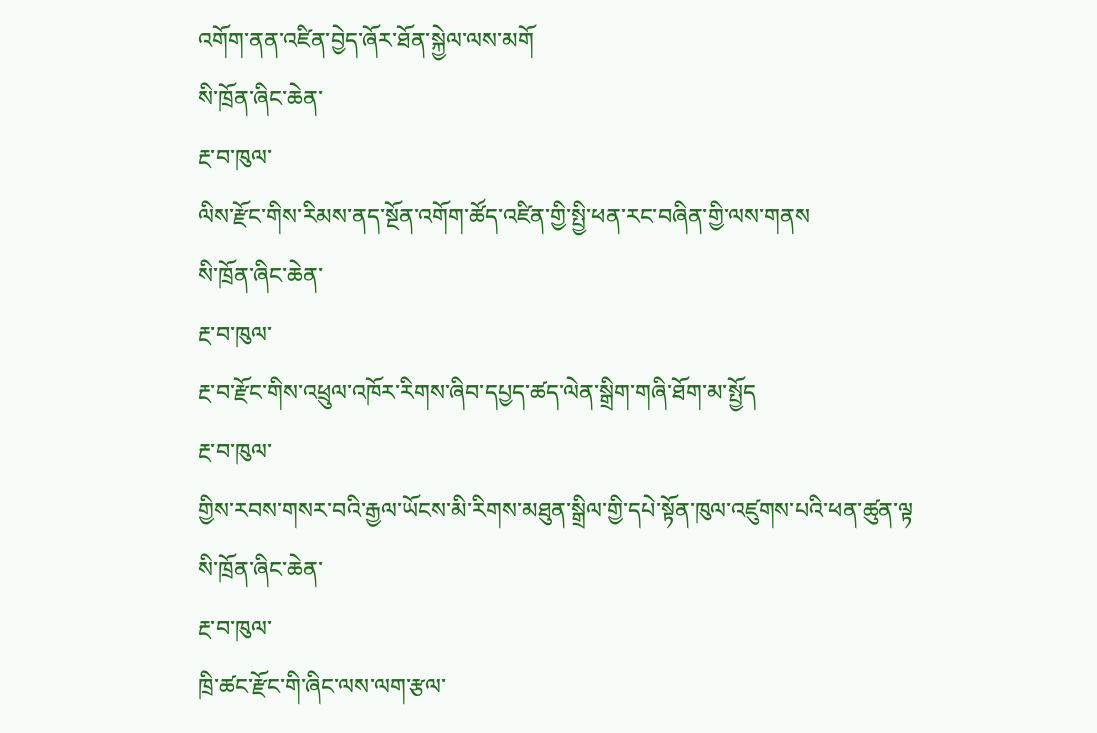འགོག་ནན་འཛིན་བྱེད་ཞོར་ཐོན་སྐྱེལ་ལས་མགོ
སི་ཁྲོན་ཞིང་ཆེན་
རྔ་བ་ཁུལ་
ལིས་རྫོང་གིས་རིམས་ནད་སྔོན་འགོག་ཚོད་འཛིན་གྱི་སྤྱི་ཕན་རང་བཞིན་གྱི་ལས་གནས
སི་ཁྲོན་ཞིང་ཆེན་
རྔ་བ་ཁུལ་
རྔ་བ་རྫོང་གིས་འཕྲུལ་འཁོར་རིགས་ཞིབ་དཔྱད་ཚད་ལེན་སྒྲིག་གཞི་ཐོག་མ་སྤྱོད
རྔ་བ་ཁུལ་
གྱིས་རབས་གསར་བའི་རྒྱལ་ཡོངས་མི་རིགས་མཐུན་སྒྲིལ་གྱི་དཔེ་སྟོན་ཁུལ་འཛུགས་པའི་ཕན་ཚུན་ལྟ
སི་ཁྲོན་ཞིང་ཆེན་
རྔ་བ་ཁུལ་
ཁྲི་ཚང་རྫོང་གི་ཞིང་ལས་ལག་རྩལ་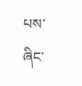པས་ཞིང་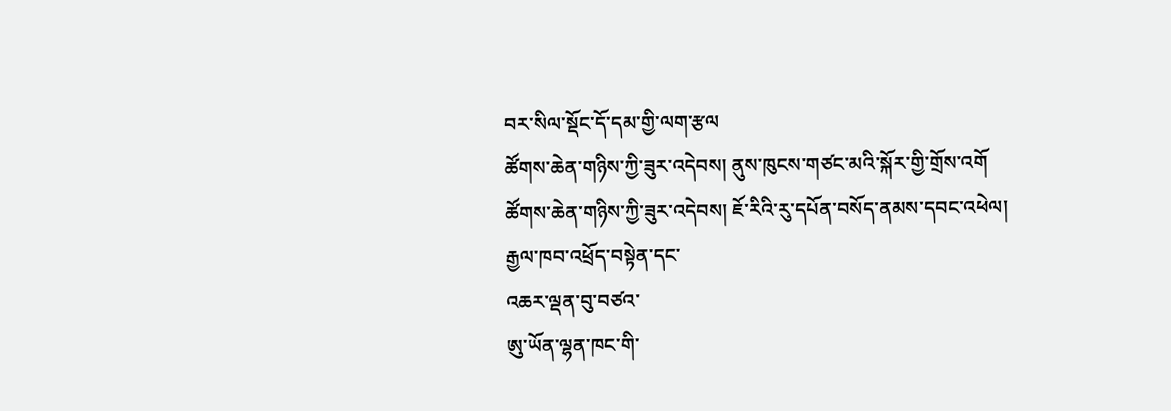བར་སིལ་སྡོང་དོ་དམ་གྱི་ལག་རྩལ
ཚོགས་ཆེན་གཉིས་ཀྱི་ཟུར་འདེབས། ནུས་ཁུངས་གཙང་མའི་སྐོར་གྱི་གྲོས་འགོ
ཚོགས་ཆེན་གཉིས་ཀྱི་ཟུར་འདེབས། ཇོ་རིའི་རུ་དཔོན་བསོད་ནམས་དབང་འཕེལ།
རྒྱལ་ཁབ་འཕྲོད་བསྟེན་དང་
འཆར་ལྡན་བུ་བཙའ་
ཨུ་ཡོན་ལྷན་ཁང་གི་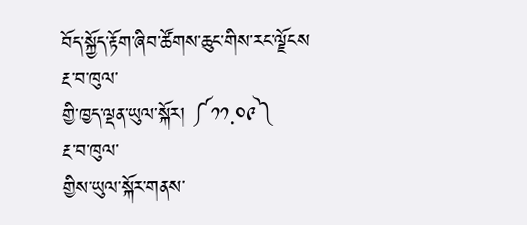བོད་སྐྱོད་རྟོག་ཞིབ་ཚོགས་ཆུང་གིས་རང་ལྗོངས
རྔ་བ་ཁུལ་
གྱི་ཁྱད་ལྡན་ཡུལ་སྐོར། ༼༡༡.༠༩༽
རྔ་བ་ཁུལ་
གྱིས་ཡུལ་སྐོར་གནས་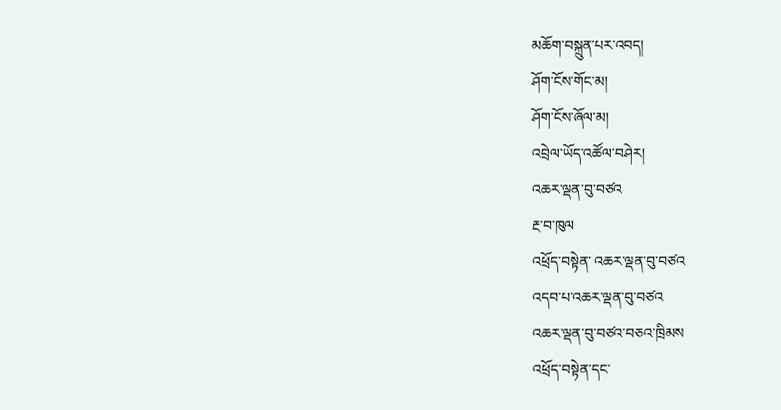མཆོག་བསྐྲུན་པར་འབད།
ཤོག་ངོས་གོང་མ།
ཤོག་ངོས་ཞོལ་མ།
འབྲེལ་ཡོད་འཚོལ་བཤེར།
འཆར་ལྡན་བུ་བཙའ
རྔ་བ་ཁུལ
འཕྲོད་བསྟེན་ འཆར་ལྡན་བུ་བཙའ
འདབ་པ་འཆར་ལྡན་བུ་བཙའ
འཆར་ལྡན་བུ་བཙའ་བཅའ་ཁྲིམས
འཕྲོད་བསྟེན་དང་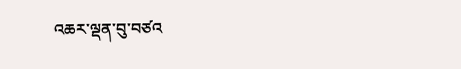འཆར་ལྡན་བུ་བཙའ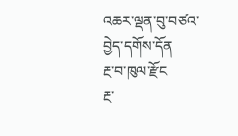འཆར་ལྡན་བུ་བཙའ་བྱེད་དགོས་དོན
རྔ་བ་ཁུལ་རྫོང
རྔ་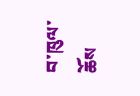བ་ཁུལ་ཆོས